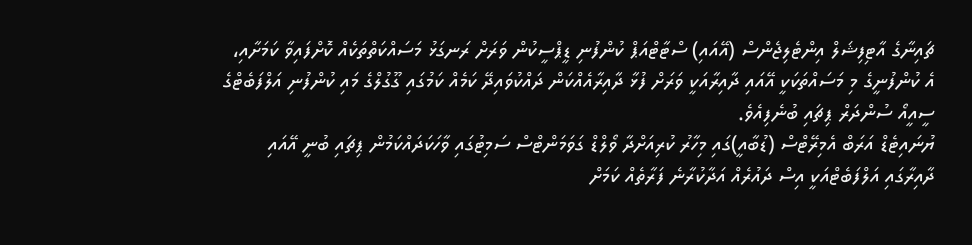ޗައިނާގެ އާޓިފިޝަލް އިންޓެލިޖެންސް (އޭއައި) ސްޓާޓްއަޕް ކުންފުނި ޑީޕްސީކުން ވަރަށް ރަނގަޅު މަސައްކަތްތަކެއް ކޮށްފައިވާ ކަމަށާއި، އެ ކުންފުނީގެ މި މަސައްތަކަކީ އޭއައި ދާއިރާއަކީ ވަރަށް ފުޅާ ދާއިރާއެއްކަން ދައްކުވައިދޭ ކަމެއް ކަމުގައި ގޫގުލްގެ މައި ކުންފުނި އަލްފަބެޓްގެ ސީއީއޯ ސުންދަރް ޕިޗައި ބުނެފިއެވެ.
ޔުނައިޓެޑް އަރަބް އެމިރޭޓްސް (ޑުބާއީ)ގައި މިހާރު ކުރިއަށްދާ ވޯލްޑް ގަވަމަންޓްސް ސަމިޓުގައި ވާހަކަދައްކަމުން ޕިޗައި ބުނީ އޭއައި ދާއިރާގައި އަލްފަބެޓްއަކީ އިސް ދައުރެއް އަދާކުރާނެ ފަރާތެއް ކަމަށް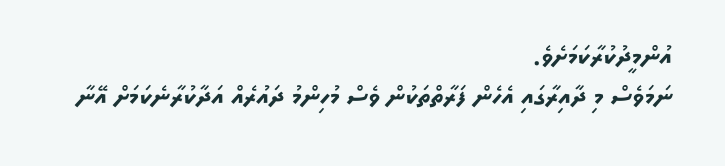އުންމީދުކުރާކަމަށެވެ.
ނަމަވެސް މި ދާއިރާގައި އެހެން ފަރާތްތަކުން ވެސް މުހިންމު ދައުރެއް އަދާކުރާނެކަމަށް އޭނާ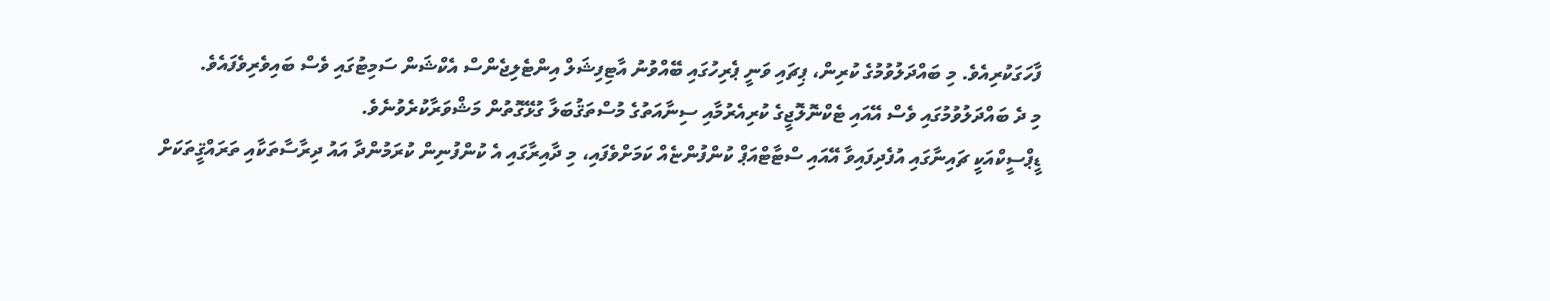ފާހަގަކުރިއެވެ. މި ބައްދަލުވުމުގެ ކުރިން، ޕިޗައި ވަނީ ޕެރިހުގައި ބޭއްވުނު އާޓިފިޝަލް އިންޓެލިޖެންސް އެކްޝަން ސަމިޓުގައި ވެސް ބައިވެރިވެފައެވެ.
މި ދެ ބައްދަލުވުމުގައި ވެސް އޭއައި ޓެކްނޮލޮޖީގެ ކުރިއެރުމާއި ސިނާއަތުގެ މުސްތަޤުބަލާ ގުޅޭގޮތުން މަޝްވަރާކުރެވުނެވެ.
ޑީޕްސީކްއަކީ ޗައިނާގައި އުފެދިފައިވާ އޭއައި ސްޓާޓްއަޕް ކުންފުންޏެއް ކަމަށްވެފައި، މި ދާއިރާގައި އެ ކުންފުނިން ކުރަމުންދާ އައު ދިރާސާތަކާއި ތަރައްޤީތަކަށް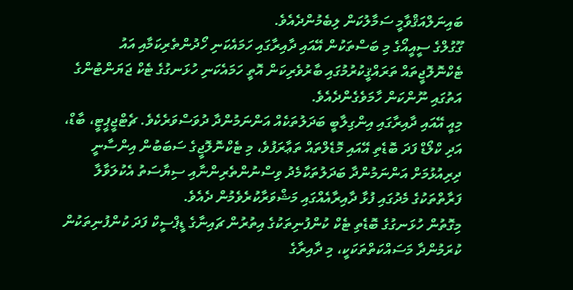ބައިނަލްއަޤްވާމީ ސަމާލުކަން ލިބެމުންދެއެވެ.
ގޫގުލްގެ ސީއީއޯގެ މި ބަސްތަކުން އޭއައި ދާއިރާގައި ހަމައެކަނި ހޯދުންތެރިކަމާއި އައު ޓެކްނޮލޮޖީތައް ތަރައްޤީކުރުމުގައި ބާރުވެރިކަން އޮތީ ހަމައެކަނި ހުޅަނގުގެ ޓެކް ޖަޔަންޓުންގެ އަތުގައި ނޫންކަން ހާމަވެގެންދެއެވެ.
މިއީ އޭއައި ދާއިރާގައި އިންގިލާބީ ބަދަލުތަކެއް އަންނަމުންދާ ދުވަސްވަރެކެވެ. ޗެޓްޖީޕީޓީ، ބާޑް، އަދި ކްލޯޑް ފަދަ ބޮޑެތި އޭއައި މޮޑެލްތައް ތަޢާރަފުވެ، މި ޓެކްނޮލޮޖީގެ ސަބަބުން އިންސާނީ ދިރިއުޅުމަށް އަންނަމުންދާ ބަދަލުތަކާމެދު ވިސްނުންތެރިންނާއި ސިޔާސަތު އެކުލަވާލާ ފަރާތްތަކުގެ މެދުގައި ފުޅާ ދާއިރާއެއްގައި މަޝްވަރާކުރެވެމުން ދެއެވެ.
މިގޮތުން ހުޅަނގުގެ ބޮޑެތި ޓެކް ކުންފުނިތަކުގެ އިތުރުން ޗައިނާގެ ޑީޕްސީކް ފަދަ ކުންފުނިތަކުން ކުރަމުންދާ މަސައްކަތްތަކަކީ، މި ދާއިރާގެ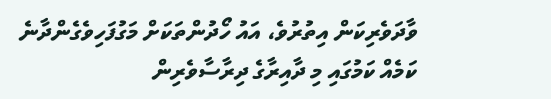ވާދަވެރިކަން އިތުރުވެ، އައު ހޯދުންތަކަށް މަގުފަހިވެގެންދާނެ ކަމެއް ކަމުގައި މި ދާއިރާގެ ދިރާސާވެރިން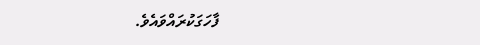ފާހަގަކުރައްވައެވެ.